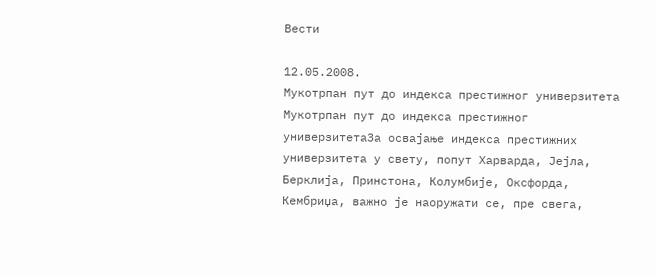Вести

12.05.2008.
Мукотрпан пут до индекса престижног универзитета
Мукотрпан пут до индекса престижног универзитетаЗа освајање индекса престижних универзитета у свету, попут Харварда, Јејла, Берклија, Принстона, Колумбије, Оксфорда, Кембриџа, важно је наоружати се, пре свега,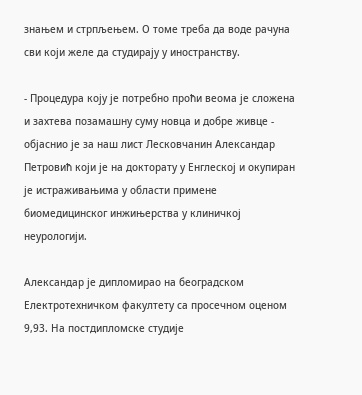знањем и стрпљењем. О томе треба да воде рачуна сви који желе да студирају у иностранству.

- Процедура коју је потребно проћи веома је сложена и захтева позамашну суму новца и добре живце - објаснио је за наш лист Лесковчанин Александар Петровић који је на докторату у Енглеској и окупиран је истраживањима у области примене биомедицинског инжињерства у клиничкој неурологији.

Александар је дипломирао на београдском Електротехничком факултету са просечном оценом 9,93. На постдипломске студије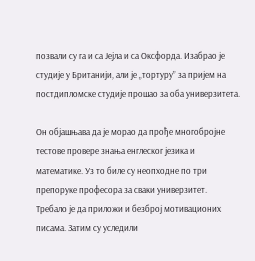позвали су га и са Јејла и са Оксфорда. Изабрао је студије у Британији, али је „тортуру” за пријем на постдипломске студије прошао за оба универзитета.

Он објашњава да је морао да прође многобројне тестове провере знања енглеског језика и математике. Уз то биле су неопходне по три препоруке професора за сваки универзитет.
Требало је да приложи и безброј мотивационих писама. Затим су уследили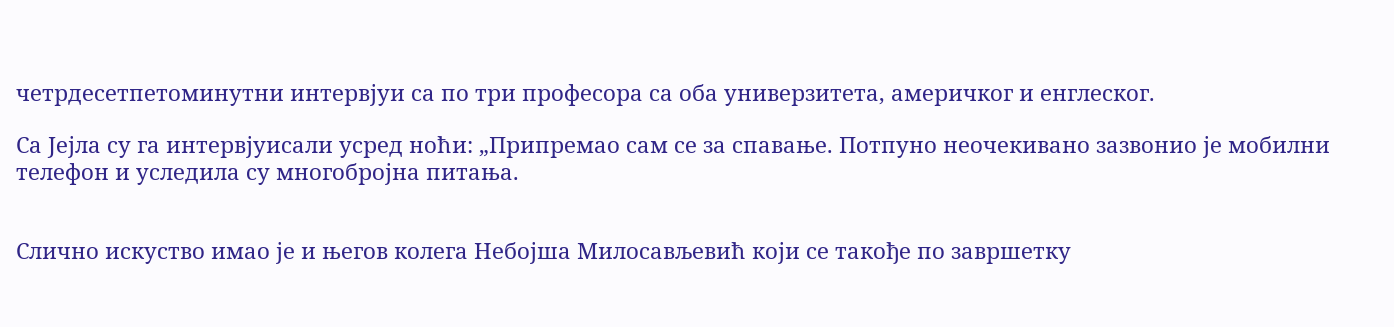четрдесетпетоминутни интервјуи са по три професора са оба универзитета, америчког и енглеског.

Са Јејла су га интервјуисали усред ноћи: „Припремао сам се за спавање. Потпуно неочекивано зазвонио је мобилни телефон и уследила су многобројна питања.


Слично искуство имао је и његов колега Небојша Милосављевић који се такође по завршетку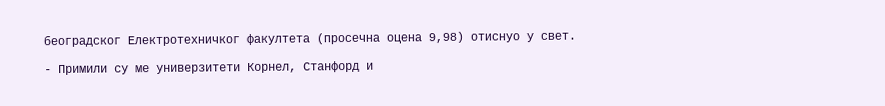београдског Електротехничког факултета (просечна оцена 9,98) отиснуо у свет.

- Примили су ме универзитети Корнел, Станфорд и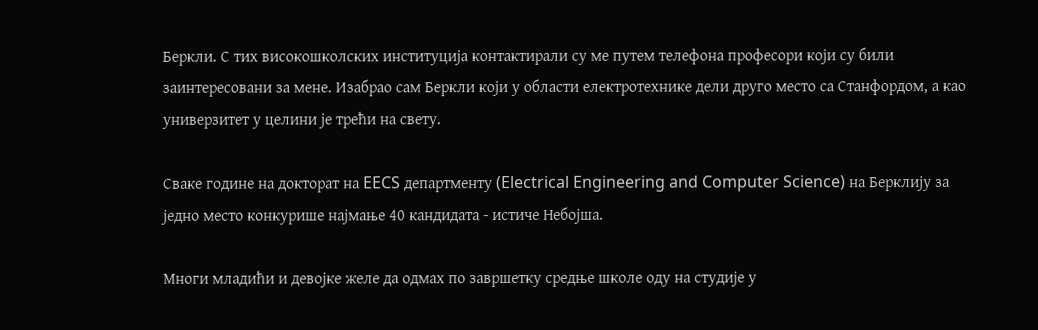Беркли. С тих високошколских институција контактирали су ме путем телефона професори који су били заинтересовани за мене. Изабрао сам Беркли који у области електротехнике дели друго место са Станфордом, а као универзитет у целини је трећи на свету.

Сваке године на докторат на EECS департменту (Electrical Engineering and Computer Science) на Берклију за једно место конкурише најмање 40 кандидата - истиче Небојша.

Многи младићи и девојке желе да одмах по завршетку средње школе оду на студије у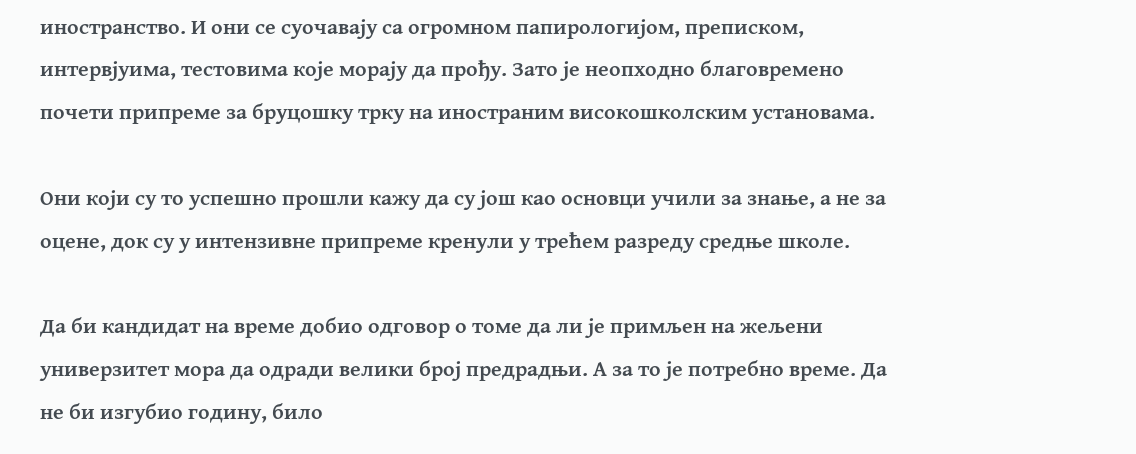иностранство. И они се суочавају са огромном папирологијом, преписком, интервјуима, тестовима које морају да прођу. Зато је неопходно благовремено почети припреме за бруцошку трку на иностраним високошколским установама.

Они који су то успешно прошли кажу да су још као основци учили за знање, а не за оцене, док су у интензивне припреме кренули у трећем разреду средње школе.

Да би кандидат на време добио одговор о томе да ли је примљен на жељени универзитет мора да одради велики број предрадњи. А за то је потребно време. Да не би изгубио годину, било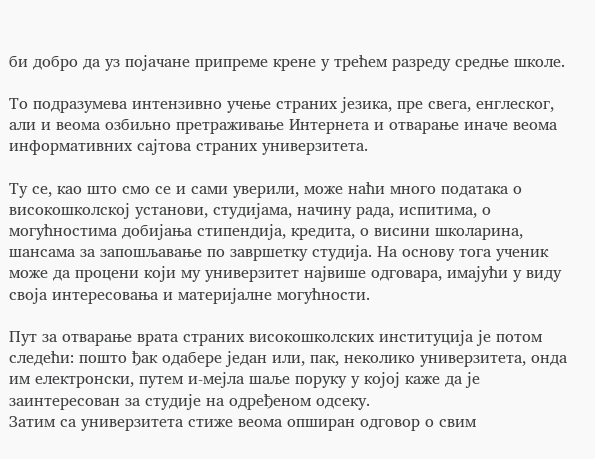би добро да уз појачане припреме крене у трећем разреду средње школе.

То подразумева интензивно учење страних језика, пре свега, енглеског, али и веома озбиљно претраживање Интернета и отварање иначе веома информативних сајтова страних универзитета.

Ту се, као што смо се и сами уверили, може наћи много података о високошколској установи, студијама, начину рада, испитима, о могућностима добијања стипендија, кредита, о висини школарина, шансама за запошљавање по завршетку студија. На основу тога ученик може да процени који му универзитет највише одговара, имајући у виду своја интересовања и материјалне могућности.

Пут за отварање врата страних високошколских институција је потом следећи: пошто ђак одабере један или, пак, неколико универзитета, онда им електронски, путем и-мејла шаље поруку у којој каже да је заинтересован за студије на одређеном одсеку.
Затим са универзитета стиже веома опширан одговор о свим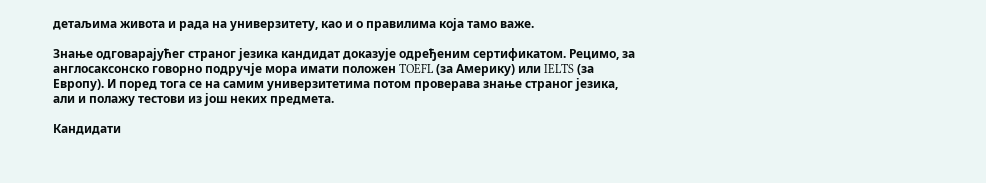детаљима живота и рада на универзитету, као и о правилима која тамо важе.

Знање одговарајућег страног језика кандидат доказује одређеним сертификатом. Рецимо, за англосаксонско говорно подручје мора имати положен TOEFL (за Америку) или IELTS (за Европу). И поред тога се на самим универзитетима потом проверава знање страног језика, али и полажу тестови из још неких предмета.

Кандидати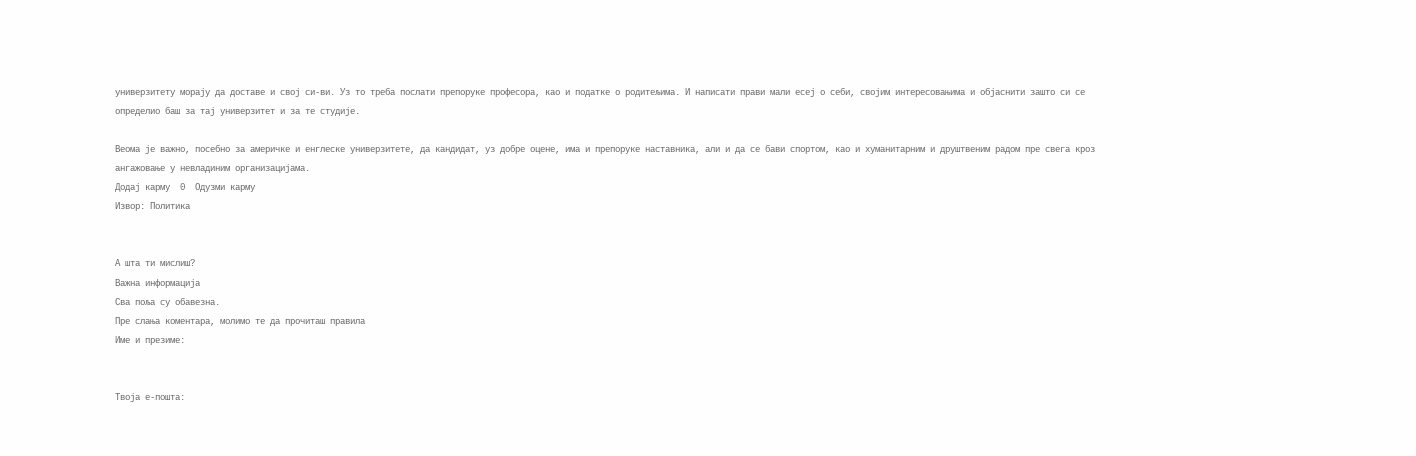универзитету морају да доставе и свој си-ви. Уз то треба послати препоруке професора, као и податке о родитељима. И написати прави мали есеј о себи, својим интересовањима и објаснити зашто си се определио баш за тај универзитет и за те студије.

Веома је важно, посебно за америчке и енглеске универзитете, да кандидат, уз добре оцене, има и препоруке наставника, али и да се бави спортом, као и хуманитарним и друштвеним радом пре свега кроз ангажовање у невладиним организацијама.
Додај карму  0  Одузми карму
Извор: Политика


А шта ти мислиш?
Важна информација
Сва поља су обавезна.
Пре слања коментара, молимо те да прочиташ правила
Име и презиме:


Твоја е-пошта: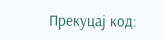Прекуцај код: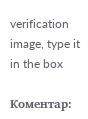verification image, type it in the box

Коментар: